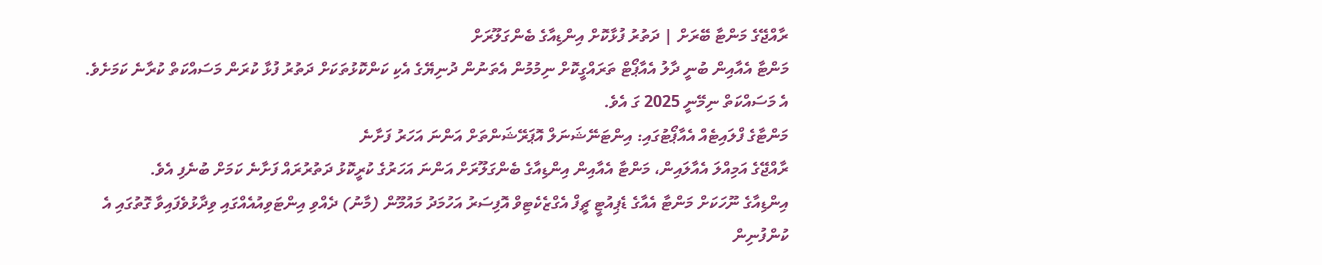ރާއްޖޭގެ މަންޓާ ބޭރަށް | ދަތުރު ފުޅާކޮށް އިންޑިއާގެ ބެންގަލޫރަށް
މަންޓާ އެއާއިން ބުނީ ދާލު އެއާޕޯޓް ތަރައްގީކޮށް ނިމުމުން އެތަނުން ދުނިޔޭގެ އެކި ކަންކޮޅުތަކަށް ދަތުރު ފުޅާ ކުރަން މަސައްކަތް ކުރާނެ ކަމަށެވެ. އެ މަސައްކަތް ނިމޭނީ 2025 ގަ އެވެ.
މަންޓާގެ ފްލައިޓެއް އެއާޕޯޓުގައި: އިންޓަނޭޝަނަލް އޮޕަރޭޝަންތަށް އަންނަ އަހަރު ފަށާނެ
ރާއްޖޭގެ އަމިއްލަ އެއާލައިން، މަންޓާ އެއާއިން އިންޑިއާގެ ބެންގަލޫރަށް އަންނަ އަހަރުގެ ކުރީކޮޅު ދަތުރުރައް ފަށާނެ ކަމަށް ބުނެފި އެވެ.
އިންޑިއާގެ ނޫހަކަށް މަންޓާ އެއާގެ ޑެޕިއުޓީ ޗީފް އެގްޒެކެޓިވް އޮފިސަރު އަހުމަދު މައުމޫން (މާނު) ދެއްވި އިންޓަވިއުއެއްގައި ވިދާޅުވެފައިވާ ގޮތުގައި އެ ކުންފުނިން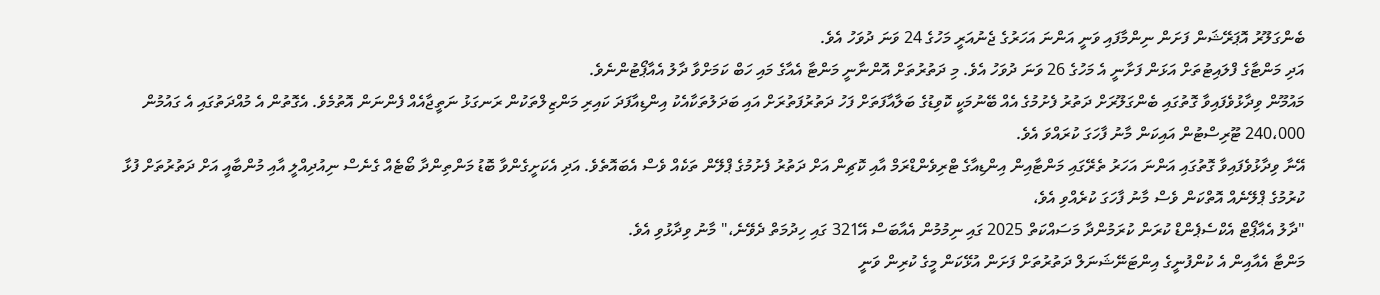ބެންގަލޫރު އޮޕަރޭޝަން ފަށަން ނިންމާފައި ވަނީ އަންނަ އަހަރުގެ ޖެނުއަރީ މަހުގެ 24 ވަނަ ދުވަހު އެވެ.
އަދި މަންޓާގެ ފްލައިޓުތަށް އަޅަން ފަށާނީ އެ މަހުގެ 26 ވަނަ ދުވަހު އެވެ. މި ދަތުރުތަށް އޮންނާނީ މަންޓާ އެއާގެ މައި ހަބް ކަމަށްވާ ދާލު އެއާޕޯޓުންނެވެ.
މައުމޫން ވިދާޅުވެފައިވާ ގޮތުގައި ބެންގަލޫރަށް ދަތުރު ފެށުމުގެ އެއް ބޭނުމަކީ ކޮވިޑުގެ ބަލާއާފަތަށް ފަހު ދަތުރުފަތުރަށް އައި ބަދަލުތަކާއެކު އިންޑިއާފަދަ ކައިރި މަންޒިލްތަކުން ރަނގަޅު ނަތީޖާއެއް ފެންނަން އޮތުމެވެ. އެގޮތުން އެ މުއްދަތުގައި އެ ގައުމުން 240،000 ޓޫރިސްޓުން އައިކަން މާނު ފާހަގަ ކުރައްވަ އެވެ.
އޭނާ ވިދާޅުވެފައިވާ ގޮތުގައި އަންނަ އަހަރު ތެރޭގައި މަންޓާއިން އިންޑިއާގެ ޓްރިވެންޑްރަމް އާއި ކޮޗިން އަށް ދަތުރު ފެށުމުގެ ޕްލޭން ތަކެއް ވެސް އެބައޮތެވެ. އަދި އެކަށީގެންވާ ބޮޑު މަންތިންދާ ބޯޓެއް ގެނެސް ނިއުދިއްލީ އާއި މުންބާއީ އަށް ދަތުރުތަށް ފުޅާ ކުރުމުގެ ޕްލޭނެއް އޮތްކަން ވެސް މާނު ފާހަގަ ކުރެއްވި އެވެ،
"ދާލު އެއާޕޯޓް އެކްސެޕެންޑް ކުރަން ކުރަމުންދާ މަސައްކަތް 2025 ގައި ނިމުމުން އެއާބަސް އޭ321 ގައި ހިދުމަތް ދެވޭނެ،" މާނު ވިދާޅުވި އެވެ.
މަންޓާ އެއާއިން އެ ކުންފުނީގެ އިންޓަނޭޝަނަލް ދަތުރުތަށް ފަށަން އުޅޭކަން މީގެ ކުރިން ވަނީ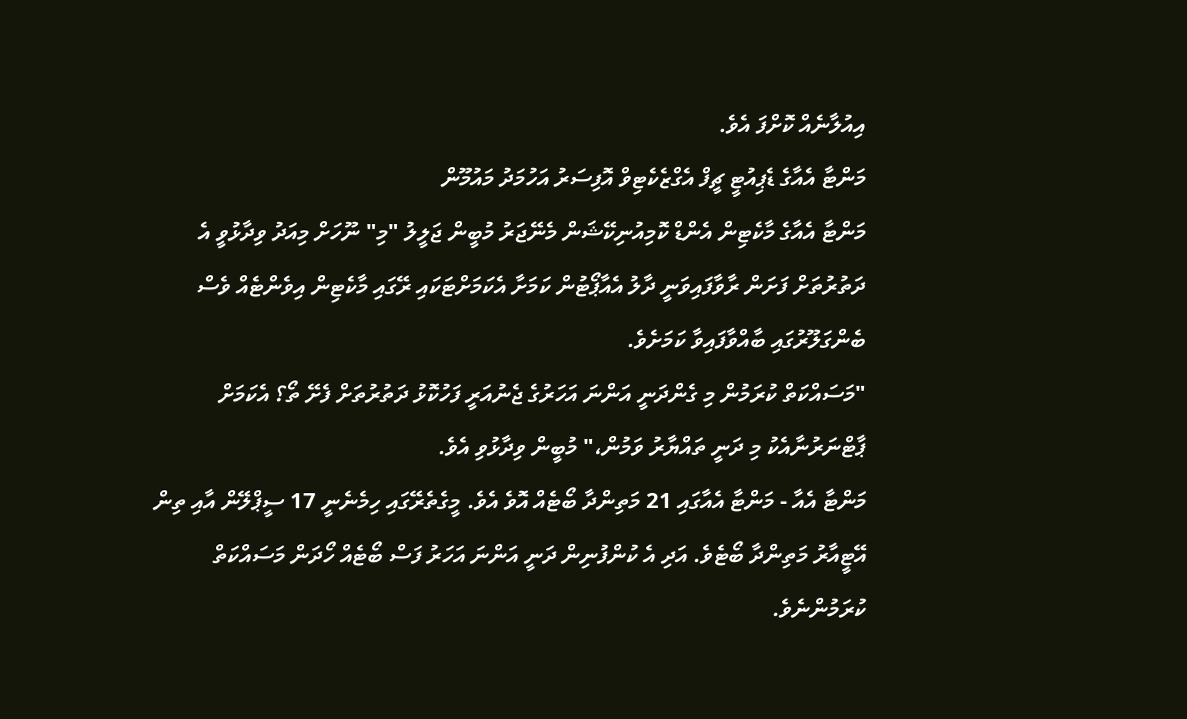އިއުލާނެއް ކޮށްފަ އެވެ.
މަންޓާ އެއާގެ ޑެޕިއުޓީ ޗީފް އެގްޒެކެޓިވް އޮފިސަރު އަހުމަދު މައުމޫން
މަންޓާ އެއާގެ މާކެޓިން އެންޑް ކޮމިއުނިކޭޝަން މެނޭޖަރު މުބީން ޖަލީލު "މި" ނޫހަށް މިއަދު ވިދާޅުވީ އެ ދަތުރުތަށް ފަށަން ރާވާފައިވަނީ ދާލު އެއާޕޯޓުން ކަމަށާ އެކަމަށްޓަކައި ރޭގައި މާކެޓިން އިވެންޓެއް ވެސް ބެންގަލޫރުގައި ބާއްވާފައިވާ ކަމަށެވެ.
"މަސައްކަތް ކުރަމުން މި ގެންދަނީ އަންނަ އަހަރުގެ ޖެނުއަރީ ފަހުކޮޅު ދަތުރުތަށް ފެށޭ ތޯ؟ އެކަމަށް ޕާޓްނަރުނާއެކު މި ދަނީ ތައްޔާރު ވަމުން،" މުބީން ވިދާޅުވި އެވެ.
މަންޓާ އެއާ - މަންޓާ އެއާގައި 21 މަތިންދާ ބޯޓެއް އޮވެ އެވެ. މީގެތެރޭގައި ހިމެނެނީ 17 ސީޕްލޭން އާއި ތިން އޭޓީއާރު މަތިންދާ ބޯޓެވެ. އަދި އެ ކުންފުނިން ދަނީ އަންނަ އަހަރު ފަސް ބޯޓެއް ހޯދަން މަސައްކަތް ކުރަމުންނެވެ.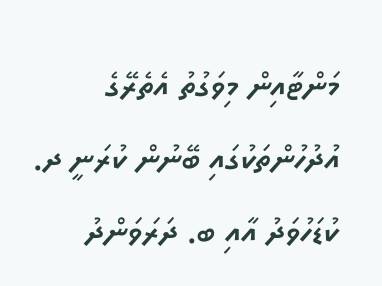މަންޓާއިން މިވަގުތު އެތެރޭގެ އުދުހުންތަކުގައި ބޭނުން ކުރަނީ ދ. ކުޑަހުވަދު އާއި ބ. ދަރަވަންދު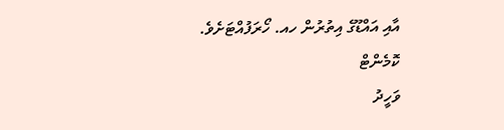އާއި އައްޑޫގެ އިތުރުން ހއ. ހޯރަފުއްޓަށެވެ.
ކޮމެންޓް
ވަހީދު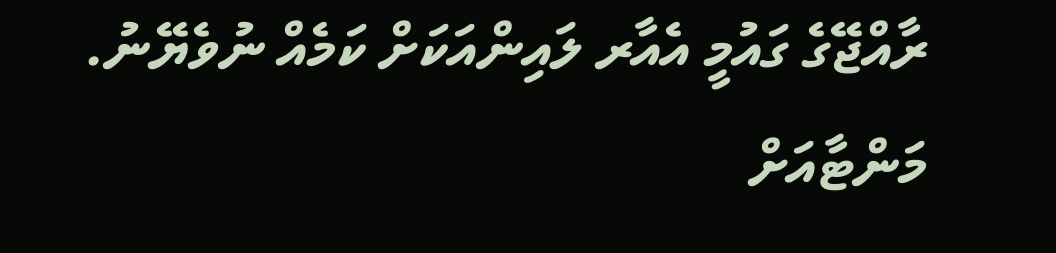ރާއްޖޭގެ ގައުމީ އެއާރ ލައިންއަކަށް ކަމެއް ނުވެޔޭނު. މަންޓާއަށް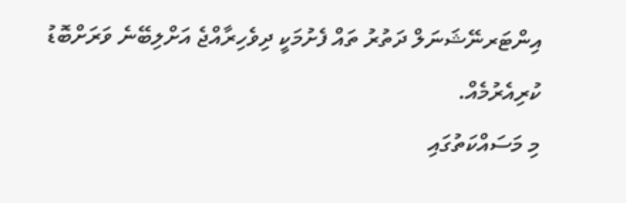އިންޓަރނޭޝަނަލް ދަތުރު ތައް ފެށުމަކީ ދިވެހިރާއްޖެ އަށްލިބޭނެ ވަރަށްބޮޑު ކުރިއެރުމެއް.
މި މަސައްކަތުގައި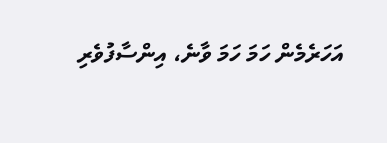އަހަރެމެން ހަމަ ހަމަ ވާނެ، އިންސާފުވެރި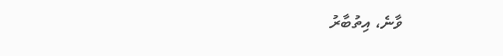ވާނެ، އިތުބާރު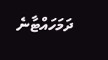ދަމަހައްޓާނެ